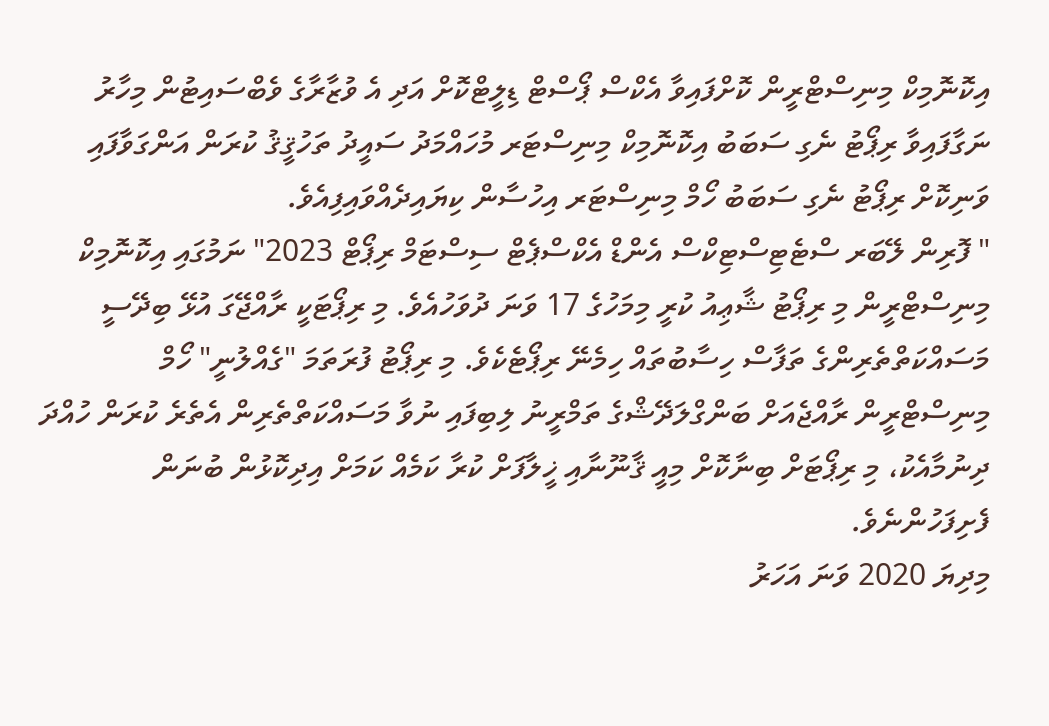އިކޮނޮމިކް މިނިސްޓްރީން ކޮށްފައިވާ އެކްސް ޕޯސްޓް ޑިލީޓްކޮށް އަދި އެ ވުޒާރާގެ ވެބްސައިޓުން މިހާރު ނަގާފައިވާ ރިޕޯޓު ނެގި ސަބަބު އިކޮނޮމިކް މިނިސްޓަރ މުހައްމަދު ސައީދު ތަހުޤީޤު ކުރަން އަންގަވާފައި ވަނިކޮށް ރިޕޯޓު ނެގި ސަބަބު ހޯމް މިނިސްޓަރ އިހުސާން ކިޔައިދެއްވައިފިއެވެ.
" ފޮރިން ލޭބަރ ސްޓެޓިސްޓިކްސް އެންޑް އެކްސްޕެޓް ސިސްޓަމް ރިޕޯޓް 2023" ނަމުގައި އިކޮނޮމިކް މިނިސްޓްރީން މި ރިޕޯޓު ޝާޢިއު ކުރީ މިމަހުގެ 17 ވަނަ ދުވަހުއެވެ. މި ރިޕޯޓަކީ ރާއްޖޭގަ އުޅޭ ބިދޭސީ މަސައްކަތްތެރިންގެ ތަފާސް ހިސާބުތައް ހިމެނޭ ރިޕޯޓެކެވެ. މި ރިޕޯޓު ފުރަތަމަ "ގެއްލުނީ" ހޯމް މިނިސްޓްރީން ރާއްޖެއަށް ބަންގްލަދޭޝްގެ ތަމްރީނު ލިބިފައި ނުވާ މަސައްކަތްތެރިން އެތެރެ ކުރަން ހުއްދަ ދިނުމާއެކު، މި ރިޕޯޓަށް ބިނާކޮށް މިއީ ޤާނޫނާއި ޚީލާފަށް ކުރާ ކަމެއް ކަމަށް އިދިކޮޅުން ބުނަން ފެށިފަހުންނެވެ.
މިދިޔަ 2020 ވަނަ އަހަރު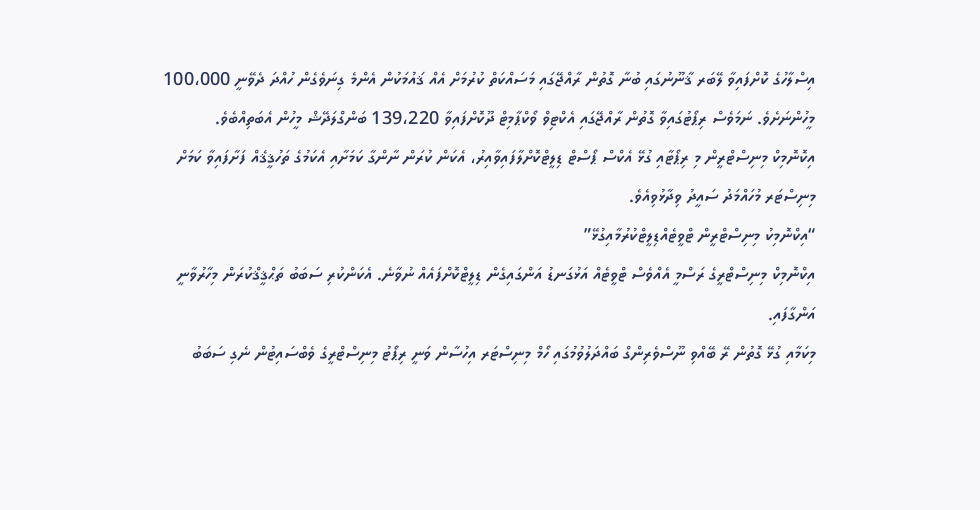އިސްލާހުގެ ކޮށްފައިވާ ލޭބަރ ޤާނޫނުގައި ބުނާ ގޮތުން ރާއްޖޭގައި މަސައްކަތް ކުރުމަށް އެއް ޤައުމަކުން އެންމެ ގިނަވެގެން ހުއްދަ ދެވޭނީ 100،000 މީހުންނަށެވެ. ނަމަވެސް ރިޕޯޓުގައިވާ ގޮތުން ރާއްޖޭގައި އެކްޓިވް ވޯކްޕާމިޓް ދޫކޮށްފައިވާ 139،220 ބަންގްލަދޭޝް މީހުން އެބަތިއްބެވެ.
އިކޮނޮމިކް މިނިސްޓްރީން މި ރިޕޯޓާއި ގުޅޭ އެކްސް ޕޯސްޓް ޑިލީޓްކޮށްލާފައިވާއިރު، އެކަން ކުރަން ނާންގާ ކަމަށާއި އެކަމުގެ ތަހުޤީޤެއް ފަށާފައިވާ ކަމަށް މިނިސްޓަރ މުހައްމަދު ސައީދު ވިދާޅުވިއެވެ.
“އިކްނޮމިކު މިނިސްޓްރީން ޓްވީޓެއްޑިލީޓްކުރުމާއިގުޅޭ”
އިކްނޮމިކް މިނިސްޓްރީގެ ރަސްމީ އެއްވެސް ޓްވީޓެއް އަޅުގަނޑު އަންގައިގެން ޑިލީޓްކޮށްފައެއް ނުވާނެ. އެކަންކުރި ސަބަބު ތަޙްޤީޤްކުރަން މިހާރުވާނީ އަންގާފައި.
މިކަމާއި ގުޅޭ ގޮތުން ރޭ ބޭއްވި ނޫސްވެރިންގް ބައްދަލުވުމުގައި ހޯމް މިނިސްޓަރ އިހުސާން ވަނީ ރިޕޯޓު މިނިސްޓްރީގެ ވެބްސައިޓުން ނެގި ސަބަބު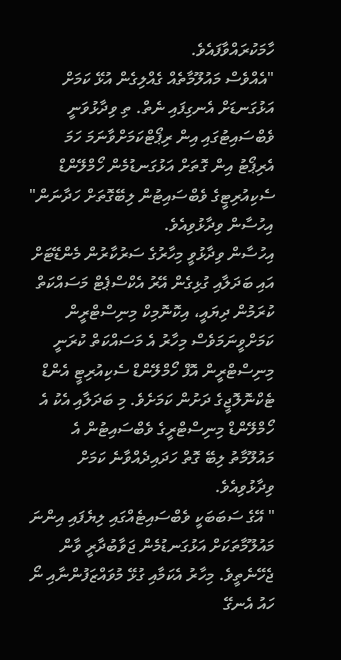ހާމަކުރައްވާފައެވެ.
"އެއްވެސް މައުލޫމާތެއް ގެއްލިގެން އުޅޭ ކަމަށް އަޅުގަނޑަށް އެނގިފައި ނެތް. ތި ވިދާޅުވަނީ ވެބްސައިޓުގައި އިން ރިޕޯޓްކަމަށްވާނަމަ ހަމަ އެރިޕޯޓު އިން ގޮތަށް އަޅުގަނޑުމެން ހޯމްލޭންޑް ސެކިއުރިޓީގެ ވެބްސައިޓުން ލިބޭގޮތަށް ހަދާނަން" އިހުސާން ވިދާޅުވިއެވެ.
އިހުސާން ވިދާޅުވީ މިހާރުގެ ސަރުކާރުން މެންޑޭޓަށް އައި ބަދަލާއި ގުޅިގެން އޭރު އެކްސްޕެޓް މަސައްކަތް ކުރަމުން ދިޔައީ، އިކޮނޮމިކް މިނިސްޓްރީން ކަމަށްވީނަމަވެސް މިހާރު އެ މަސައްކަތް ކުރަނީ މިނިސްޓްރީން އޮފް ހޯމްލޭންޑް ސެކިއުރިޓީ އެންޑް ޓެކްނޮލޮޖީގެ ދަށުން ކަމަށެވެ. މި ބަދަލާއި އެކު އެ ހޯމްލޭންޑް މިނިސްޓްރީގެ ވެބްސައިޓުން އެ މައުލޫމާތު ލިބޭ ގޮތް ހަދައިދެއްވާނެ ކަމަށް ވިދާޅުވިއެވެ.
" އޭގެ ސަބަބަކީ ވެބްސައިޓެއްގައި ލިޔެފައި އިންނަ މައުލޫމާތަކަށް އަޅުގަނޑުމެން ޖަވާބުދާރީ ވާން ޖެހޭނެތީވެ. މިހާރު އެކަމާއި ގުޅޭ މުވައްޒަފުންނާއި ނޯ ހައު އެނގޭ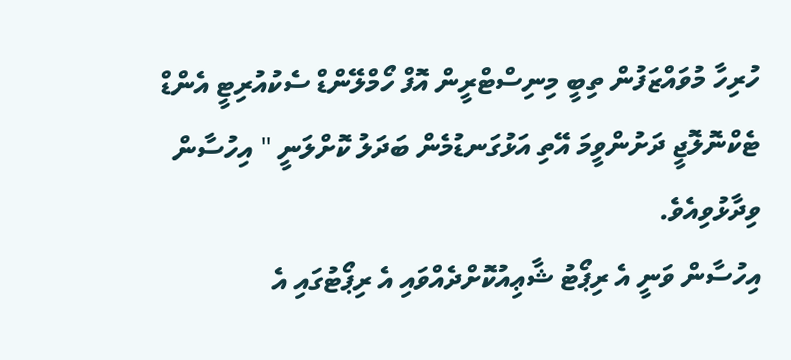ހުރިހާ މުވައްޒަފުން ތިބީ މިނިސްޓްރީން އޮފް ހޯމްލޭންޑް ސެކުއުރިޓީ އެންޑް ޓެކްނޮލޮޖީ ދަށުންވީމަ އޭތި އަޅުގަނޑުމެން ބަދަލު ކޮށްލަނީ " އިހުސާން ވިދާޅުވިއެވެ.
އިހުސާން ވަނީ އެ ރިޕޯޓު ޝާޢިއުކޮށްދެއްވައި އެ ރިޕޯޓުގައި އެ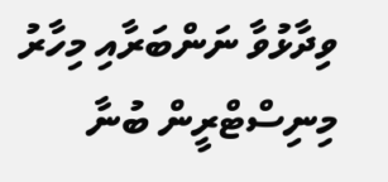ވިދާޅުވާ ނަންބަރާއި މިހާރު މިނިސްޓްރީން ބުނާ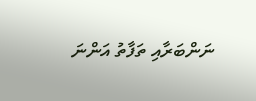ނަންބަރާއި ތަފާތު އަންނަ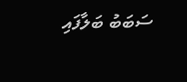ސަބަބު ބަލާފައި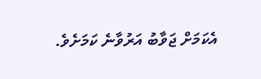އެކަމަށް ޖަވާބު އަރުވާނެ ކަމަށެވެ.